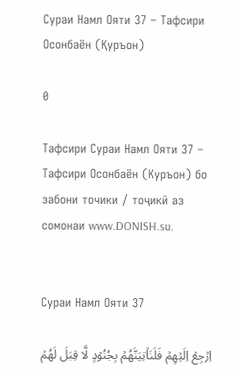Сураи Намл Ояти 37 – Тафсири Осонбаён (Қуръон)

0

Тафсири Сураи Намл Ояти 37 – Тафсири Осонбаён (Куръон) бо забони точики / тоҷикӣ аз сомонаи www.DONISH.su.


Сураи Намл Ояти 37

اِرۡجِعۡ اِلَيۡهِمۡ فَلَنَاۡتِيَنَّهُمۡ بِجُنُوۡدٍ لَّا قِبَلَ لَهُمۡ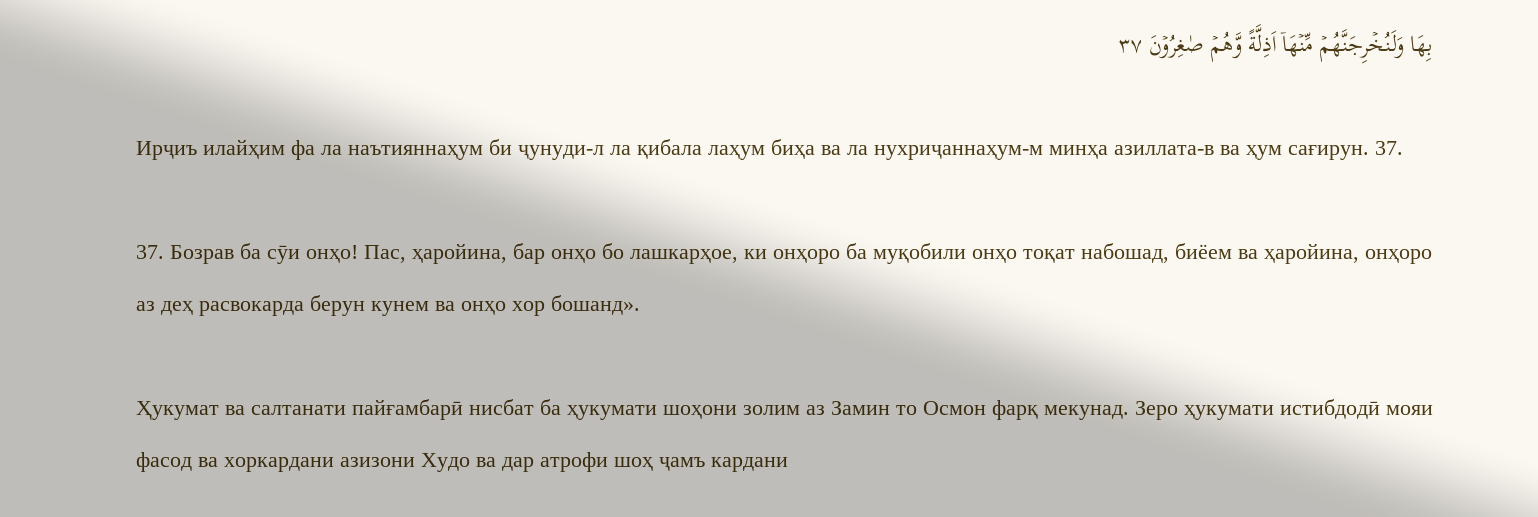بِهَا وَلَـنُخۡرِجَنَّهُمۡ مِّنۡهَاۤ اَذِلَّةً وَّهُمۡ صٰغِرُوۡنَ ٣٧

Ирҷиъ илайҳим фа ла наътияннаҳум би ҷунуди-л ла қибала лаҳум биҳа ва ла нухриҷаннаҳум-м минҳа азиллата-в ва ҳум сағирун. 37.

37. Бозрав ба сӯи онҳо! Пас, ҳаройина, бар онҳо бо лашкарҳое, ки онҳоро ба муқобили онҳо тоқат набошад, биёем ва ҳаройина, онҳоро аз деҳ расвокарда берун кунем ва онҳо хор бошанд».

Ҳукумат ва салтанати пайғамбарӣ нисбат ба ҳукумати шоҳони золим аз Замин то Осмон фарқ мекунад. Зеро ҳукумати истибдодӣ мояи фасод ва хоркардани азизони Худо ва дар атрофи шоҳ ҷамъ кардани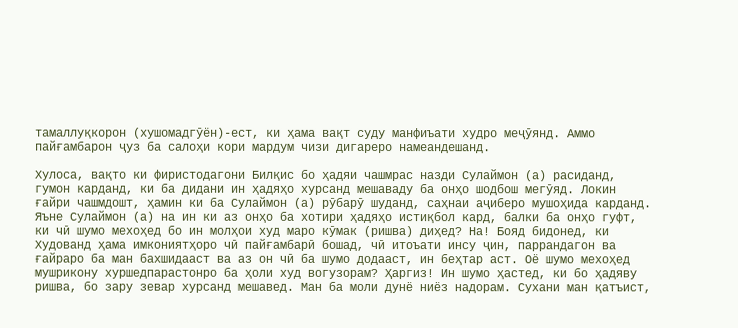тамаллуқкорон (хушомадгӯён)-ест, ки ҳама вақт суду манфиъати худро меҷӯянд. Аммо пайғамбарон ҷуз ба салоҳи кори мардум чизи дигареро намеандешанд.

Хулоса, вақто ки фиристодагони Билқис бо ҳадяи чашмрас назди Сулаймон (а) расиданд, гумон карданд, ки ба дидани ин ҳадяҳо хурсанд мешаваду ба онҳо шодбош мегӯяд. Локин ғайри чашмдошт, ҳамин ки ба Сулаймон (а) рӯбарӯ шуданд, саҳнаи аҷиберо мушоҳида карданд. Яъне Сулаймон (а) на ин ки аз онҳо ба хотири ҳадяҳо истиқбол кард, балки ба онҳо гуфт, ки чӣ шумо мехоҳед бо ин молҳои худ маро кӯмак (ришва) диҳед? На! Бояд бидонед, ки Худованд ҳама имкониятҳоро чӣ пайғамбарӣ бошад, чӣ итоъати инсу ҷин, паррандагон ва ғайраро ба ман бахшидааст ва аз он чӣ ба шумо додааст, ин беҳтар аст. Оё шумо мехоҳед мушрикону хуршедпарастонро ба ҳоли худ вогузорам? Ҳаргиз! Ин шумо ҳастед, ки бо ҳадяву ришва, бо зару зевар хурсанд мешавед. Ман ба моли дунё ниёз надорам. Сухани ман қатъист,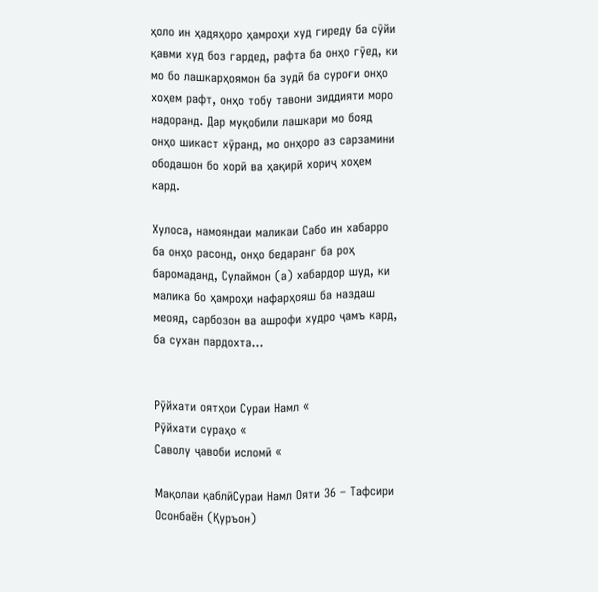ҳоло ин ҳадяҳоро ҳамроҳи худ гиреду ба сӯйи қавми худ боз гардед, рафта ба онҳо гӯед, ки мо бо лашкарҳоямон ба зудӣ ба суроғи онҳо хоҳем рафт, онҳо тобу тавони зиддияти моро надоранд. Дар муқобили лашкари мо бояд онҳо шикаст хӯранд, мо онҳоро аз сарзамини ободашон бо хорӣ ва ҳақирӣ хориҷ хоҳем кард.

Хулоса, намояндаи маликаи Сабо ин хабарро ба онҳо расонд, онҳо бедаранг ба роҳ баромаданд, Сулаймон (а) хабардор шуд, ки малика бо ҳамроҳи нафарҳояш ба наздаш меояд, сарбозон ва ашрофи худро ҷамъ кард, ба сухан пардохта…


Рӯйхати оятҳои Сураи Намл «
Рӯйхати сураҳо «
Саволу ҷавоби исломӣ «

Мақолаи қаблӣСураи Намл Ояти 36 – Тафсири Осонбаён (Қуръон)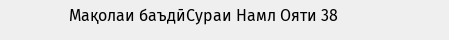Мақолаи баъдӣСураи Намл Ояти 38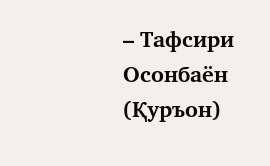– Тафсири Осонбаён (Қуръон)